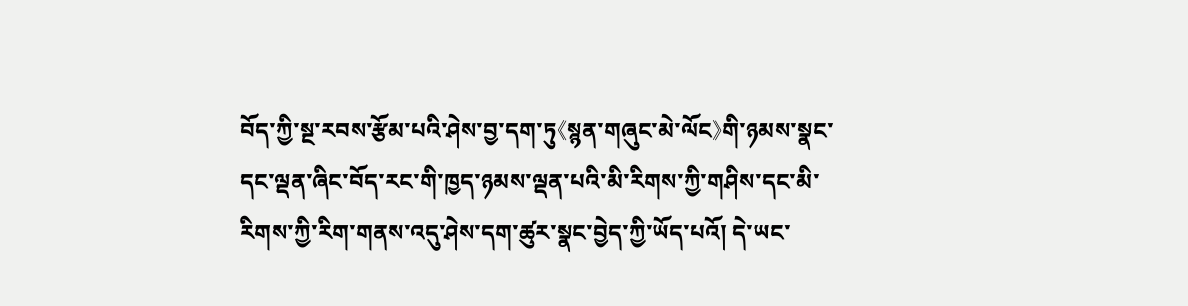བོད་ཀྱི་སྔ་རབས་རྩོམ་པའི་ཤེས་བྱ་དག་ཏུ《སྙན་གཞུང་མེ་ལོང》གི་ཉམས་སྣང་དང་ལྡན་ཞིང་བོད་རང་གི་ཁྱད་ཉམས་ལྡན་པའི་མི་རིགས་ཀྱི་གཤིས་དང་མི་རིགས་ཀྱི་རིག་གནས་འདུ་ཤེས་དག་ཚུར་སྣང་བྱེད་ཀྱི་ཡོད་པའོ། དེ་ཡང་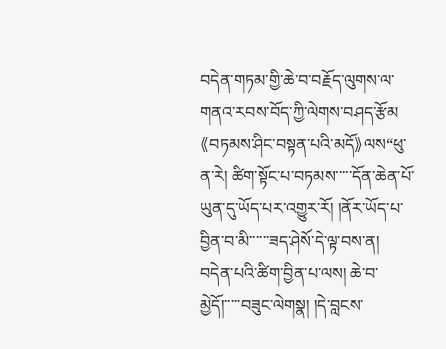བདེན་གཏམ་གྱི་ཆེ་བ་བརྗོད་ལུགས་ལ་གནའ་རབས་བོད་ཀྱི་ལེགས་བཤད་རྩོམ《བཏམས་ཤིང་བསྟན་པའི་མདོ》ལས“ཕུ་ན་རེ། ཚིག་སྟོང་པ་བཏམས་་་་་དོན་ཆེན་པོ་ཡུན་དུ་ཡོད་པར་འགྱུར་རོ། །ནོར་ཡོད་པ་བྱིན་བ་མི་་་་་་ཟད་ཤེསོ་དེ་ལྟ་བས་ན། བདེན་པའི་ཚིག་བྱིན་པ་ལས། ཆེ་བ་མྱེདོ།་་་་་བཟུང་ལེགསྣ། །དེ་བླངས་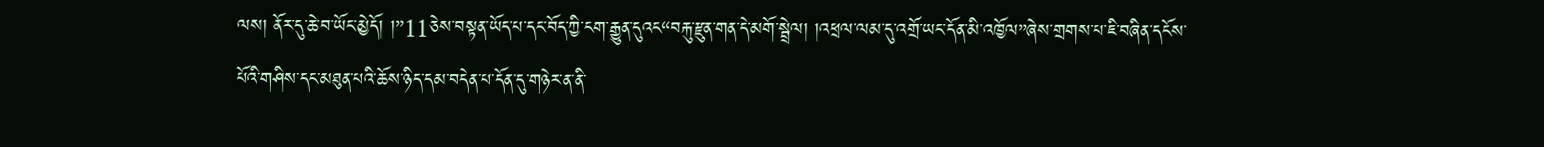ལས། ནོར་དུ་ཆེ་བ་ཡོང་མྱེདོ། །”11ཅེས་བསྟན་ཡོད་པ་དང་བོད་ཀྱི་ངག་རྒྱུན་དུའང“བརྐུ་རྫུན་གན་དེ་མགོ་སྦྲེལ། །འཕྲལ་ལམ་དུ་འགྲོ་ཡང་དོན་མི་འཁྱོལ”ཞེས་གྲགས་པ་ཇི་བཞིན་དངོས་པོའི་གཤིས་དང་མཐུན་པའི་ཆོས་ཉིད་དམ་བདེན་པ་དོན་དུ་གཉེར་ན་ནི་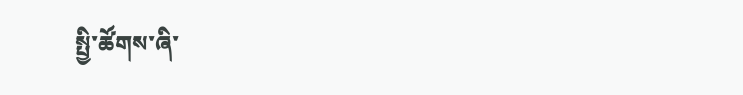སྤྱི་ཚོགས་ཞི་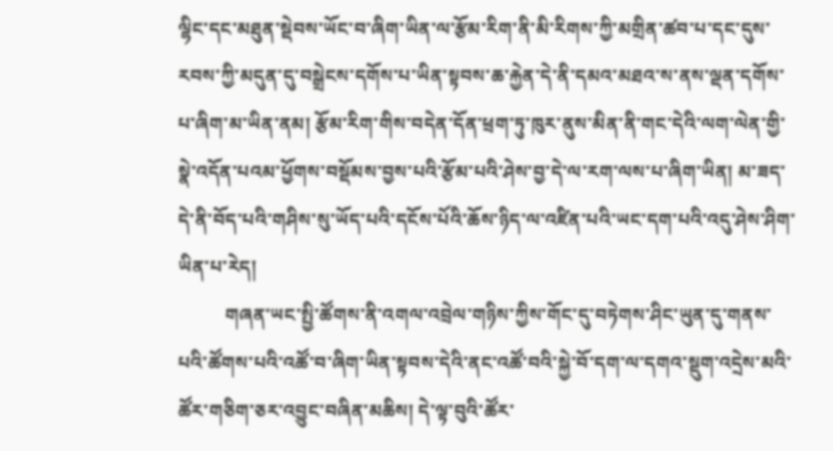ལྷིང་དང་མཐུན་སྡེབས་ཡོང་བ་ཞིག་ཡིན་ལ་རྩོམ་རིག་ནི་མི་རིགས་ཀྱི་མགྲིན་ཚབ་པ་དང་དུས་རབས་ཀྱི་མདུན་དུ་བསྒྲེངས་དགོས་པ་ཡིན་སྟབས་ཆ་རྐྱེན་དེ་ནི་དམའ་མཐའ་ས་ནས་ལྡན་དགོས་པ་ཞིག་མ་ཡིན་ནམ། རྩོམ་རིག་གིས་བདེན་དོན་ཕྲག་ཏུ་ཁུར་ནུས་མིན་ནི་གང་དེའི་ལག་ལེན་གྱི་སྣེ་འདོན་པའམ་ཕྱོགས་བསྡོམས་བྱས་པའི་རྩོམ་པའི་ཤེས་བྱ་དེ་ལ་རག་ལས་པ་ཞིག་ཡིན། མ་ཟད་དེ་ནི་བོད་པའི་གཤིས་སུ་ཡོད་པའི་དངོས་པོའི་ཆོས་ཉིད་ལ་འཛིན་པའི་ཡང་དག་པའི་འདུ་ཤེས་ཤིག་ཡིན་པ་རེད།
          གཞན་ཡང་སྤྱི་ཚོགས་ནི་འགལ་འབྲེལ་གཉིས་ཀྱིས་གོང་དུ་བཏེགས་ཤིང་ཡུན་དུ་གནས་པའི་ཚོགས་པའི་འཚོ་བ་ཞིག་ཡིན་སྟབས་དེའི་ནང་འཚོ་བའི་སྐྱེ་བོ་དག་ལ་དགའ་སྡུག་འདྲེས་མའི་ཚོར་གཅིག་ཅར་འབྱུང་བཞིན་མཆིས། དེ་ལྟ་བུའི་ཚོར་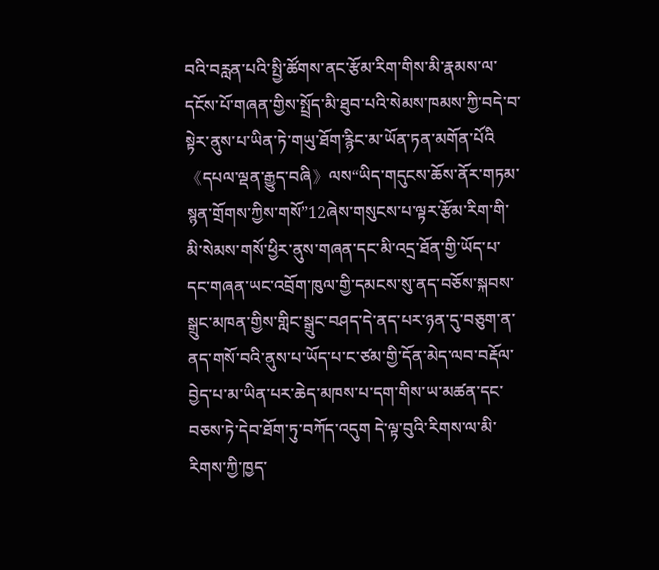བའི་བརླན་པའི་སྤྱི་ཚོགས་ནང་རྩོམ་རིག་གིས་མི་རྣམས་ལ་དངོས་པོ་གཞན་གྱིས་སྤྲོད་མི་ཐུབ་པའི་སེམས་ཁམས་ཀྱི་བདེ་བ་སྟེར་ནུས་པ་ཡིན་ཏེ་གཡུ་ཐོག་རྙིང་མ་ཡོན་ཏན་མགོན་པོའི《དཔལ་ལྡན་རྒྱུད་བཞི》ལས“ཡིད་གདུངས་ཆོས་ནོར་གཏམ་སྙན་གྲོགས་ཀྱིས་གསོ”12ཞེས་གསུངས་པ་ལྟར་རྩོམ་རིག་གི་མི་སེམས་གསོ་ཕྱིར་ནུས་གཞན་དང་མི་འདྲ་ཐོན་གྱི་ཡོད་པ་དང་གཞན་ཡང་འབྲོག་ཁུལ་གྱི་དམངས་སུ་ནད་བཅོས་སྐབས་སྒྲུང་མཁན་གྱིས་གླིང་སྒྲུང་བཤད་དེ་ནད་པར་ཉན་དུ་བཅུག་ན་ནད་གསོ་བའི་ནུས་པ་ཡོད་པ་ང་ཙམ་གྱི་དོན་མེད་ལབ་བརྡོལ་བྱེད་པ་མ་ཡིན་པར་ཆེད་མཁས་པ་དག་གིས་ཡ་མཚན་དང་བཅས་ཏེ་དེབ་ཐོག་ཏུ་བཀོད་འདུག དེ་ལྟ་བུའི་རིགས་ལ་མི་རིགས་ཀྱི་ཁྱད་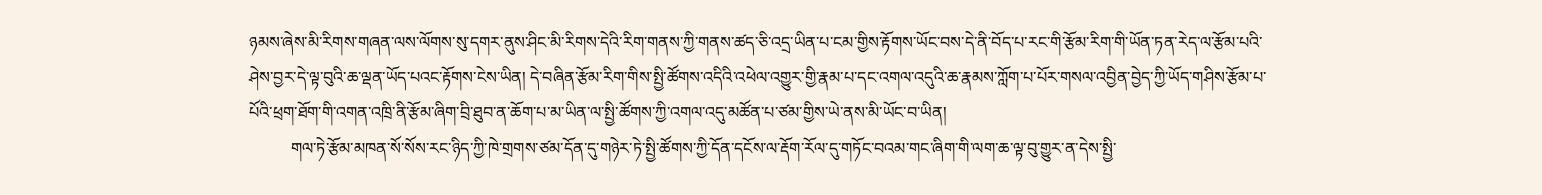ཉམས་ཞེས་མི་རིགས་གཞན་ལས་ལོགས་སུ་དགར་ནུས་ཤིང་མི་རིགས་དེའི་རིག་གནས་ཀྱི་གནས་ཚད་ཅི་འདྲ་ཡིན་པ་ངམ་གྱིས་རྟོགས་ཡོང་བས་དེ་ནི་བོད་པ་རང་གི་རྩོམ་རིག་གི་ཡོན་ཏན་རེད་ལ་རྩོམ་པའི་ཤེས་བྱར་དེ་ལྟ་བུའི་ཆ་ལྡན་ཡོད་པའང་རྟོགས་ངེས་ཡིན། དེ་བཞིན་རྩོམ་རིག་གིས་སྤྱི་ཚོགས་འདིའི་འཕེལ་འགྱུར་གྱི་རྣམ་པ་དང་འགལ་འདུའི་ཆ་རྣམས་ཀློག་པ་པོར་གསལ་འབྱིན་བྱེད་ཀྱི་ཡོད་གཤིས་རྩོམ་པ་པོའི་ཕྲག་ཐོག་གི་འགན་འཁྲི་ནི་རྩོམ་ཞིག་བྲི་ཐུབ་ན་ཆོག་པ་མ་ཡིན་ལ་སྤྱི་ཚོགས་ཀྱི་འགལ་འདུ་མཚོན་པ་ཙམ་གྱིས་ཡེ་ནས་མི་ཡོང་བ་ཡིན།
          གལ་ཏེ་རྩོམ་མཁན་སོ་སོས་རང་ཉིད་ཀྱི་ཁེ་གྲགས་ཙམ་དོན་དུ་གཉེར་ཏེ་སྤྱི་ཚོགས་ཀྱི་དོན་དངོས་ལ་རྡོག་རོལ་དུ་གཏོང་བའམ་གང་ཞིག་གི་ལག་ཆ་ལྟ་བུ་གྱུར་ན་དེས་སྤྱི་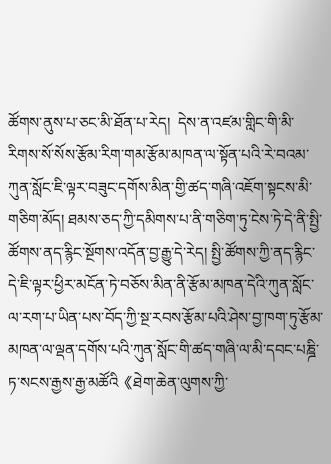ཚོགས་ནུས་པ་ཅང་མི་ཐོན་པ་རེད།  དེས་ན་འཛམ་གླིང་གི་མི་རིགས་སོ་སོས་རྩོམ་རིག་གམ་རྩོམ་མཁན་ལ་སྟོན་པའི་རེ་བའམ་ཀུན་སློང་ཇི་ལྟར་བཟུང་དགོས་མིན་གྱི་ཚད་གཞི་འཇོག་སྟངས་མི་གཅིག་མོད། ཐམས་ཅད་ཀྱི་དམིགས་པ་ནི་གཅིག་ཏུ་ངེས་ཏེ་དེ་ནི་སྤྱི་ཚོགས་ནད་རྙིང་སྔོགས་འདོན་བྱ་རྒྱུ་དེ་རེད། སྤྱི་ཚོགས་ཀྱི་ནད་རྙིང་དེ་ཇི་ལྟར་ཕྱིར་མངོན་ཏེ་བཅོས་མིན་ནི་རྩོམ་མཁན་དེའི་ཀུན་སློང་ལ་རག་པ་ཡིན་པས་བོད་ཀྱི་སྔ་རབས་རྩོམ་པའི་ཤེས་བྱ་ཁག་ཏུ་རྩོམ་མཁན་ལ་ལྡན་དགོས་པའི་ཀུན་སློང་གི་ཚད་གཞི་ལ་མི་དབང་པཎྜི་ཏ་སངས་རྒྱས་རྒྱ་མཚོའི《ཐེག་ཆེན་ལུགས་ཀྱི་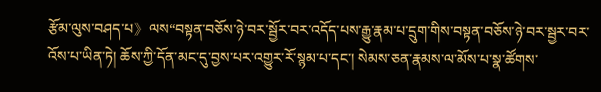རྩོམ་ལུས་བཤད་པ》ལས“བསྟན་བཅོས་ཉེ་བར་སྦྱོར་བར་འདོད་པས་རྒྱུ་རྣམ་པ་དྲུག་གིས་བསྟན་བཅོས་ཉེ་བར་སྦྱར་བར་འོས་པ་ཡིན་ཏེ། ཆོས་ཀྱི་དོན་མང་དུ་བྱས་པར་འགྱུར་རོ་སྙམ་པ་དང་། སེམས་ཅན་རྣམས་ལ་མོས་པ་སྣ་ཚོགས་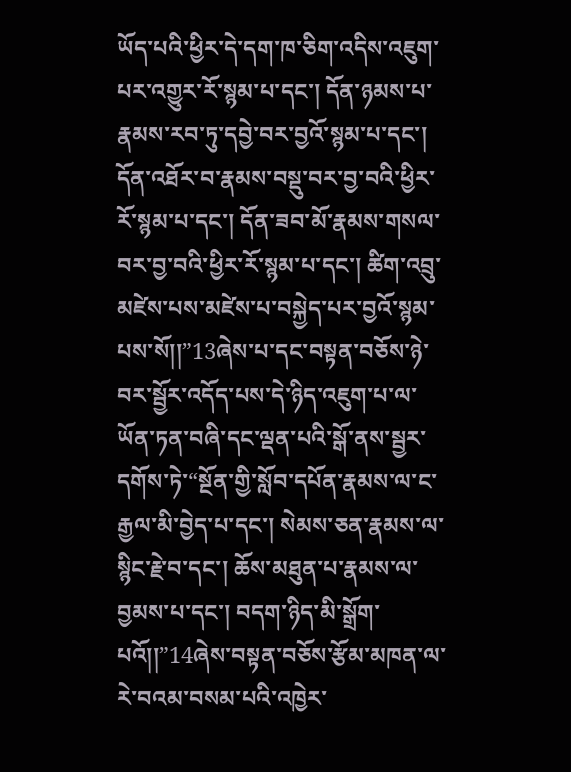ཡོད་པའི་ཕྱིར་དེ་དག་ཁ་ཅིག་འདིས་འཇུག་པར་འགྱུར་རོ་སྙམ་པ་དང་། དོན་ཉམས་པ་རྣམས་རབ་ཏུ་དབྱེ་བར་བྱའོ་སྙམ་པ་དང་། དོན་འཐོར་བ་རྣམས་བསྡུ་བར་བྱ་བའི་ཕྱིར་རོ་སྙམ་པ་དང་། དོན་ཟབ་མོ་རྣམས་གསལ་བར་བྱ་བའི་ཕྱིར་རོ་སྙམ་པ་དང་། ཚིག་འབྲུ་མཛེས་པས་མཛེས་པ་བསྐྱེད་པར་བྱའོ་སྙམ་པས་སོ།།”13ཞེས་པ་དང་བསྟན་བཅོས་ཉེ་བར་སྦྱོར་འདོད་པས་དེ་ཉིད་འཇུག་པ་ལ་ཡོན་ཏན་བཞི་དང་ལྡན་པའི་སྒོ་ནས་སྦྱར་དགོས་ཏེ་“སྔོན་གྱི་སློབ་དཔོན་རྣམས་ལ་ང་རྒྱལ་མི་བྱེད་པ་དང་། སེམས་ཅན་རྣམས་ལ་སྙིང་རྗེ་བ་དང་། ཆོས་མཐུན་པ་རྣམས་ལ་བྱམས་པ་དང་། བདག་ཉིད་མི་སྒྲོག་པའོ།།”14ཞེས་བསྟན་བཅོས་རྩོམ་མཁན་ལ་རེ་བའམ་བསམ་པའི་འཁྱེར་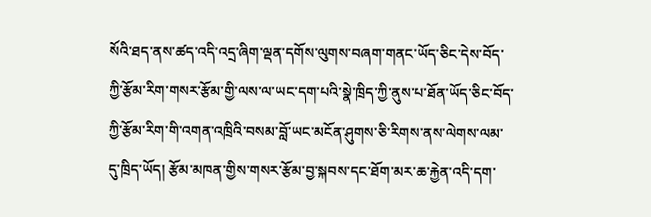སོའི་ཐད་ནས་ཚད་འདི་འདྲ་ཞིག་ལྡན་དགོས་ལུགས་བཞག་གནང་ཡོད་ཅིང་དེས་བོད་ཀྱི་རྩོམ་རིག་གསར་རྩོམ་གྱི་ལས་ལ་ཡང་དག་པའི་སྣེ་ཁྲིད་ཀྱི་ནུས་པ་ཐོན་ཡོད་ཅིང་བོད་ཀྱི་རྩོམ་རིག་གི་འགན་འཁྲིའི་བསམ་བློ་ཡང་མངོན་ཤུགས་ཅི་རིགས་ནས་ལེགས་ལམ་དུ་ཁྲིད་ཡོད། རྩོམ་མཁན་གྱིས་གསར་རྩོམ་བྱ་སྐབས་དང་ཐོག་མར་ཆ་རྐྱེན་འདི་དག་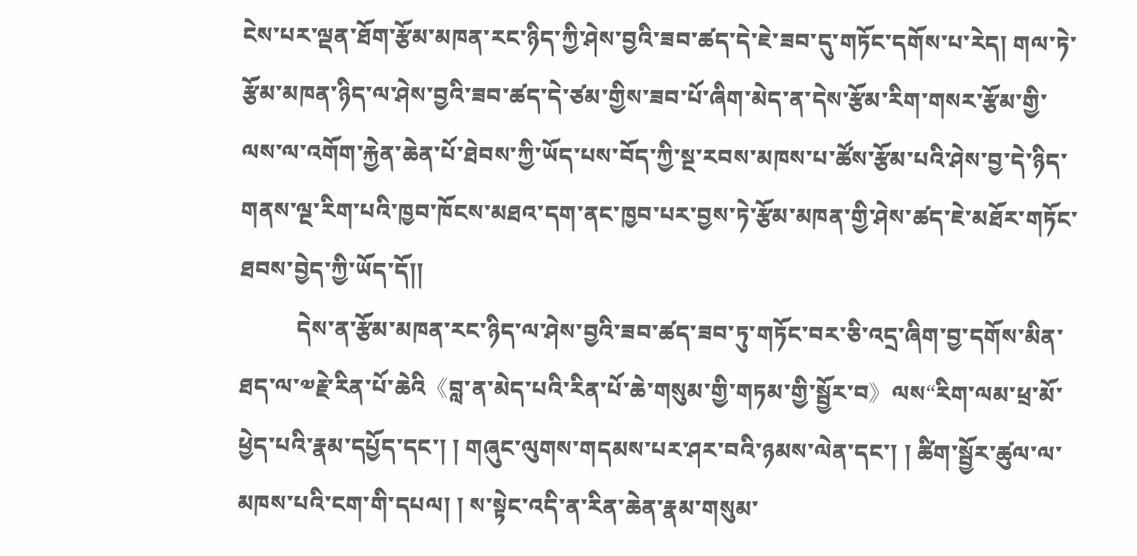ངེས་པར་ལྡན་ཐོག་རྩོམ་མཁན་རང་ཉིད་ཀྱི་ཤེས་བྱའི་ཟབ་ཚད་དེ་ཇེ་ཟབ་དུ་གཏོང་དགོས་པ་རེད། གལ་ཏེ་རྩོམ་མཁན་ཉིད་ལ་ཤེས་བྱའི་ཟབ་ཚད་དེ་ཙམ་གྱིས་ཟབ་པོ་ཞིག་མེད་ན་དེས་རྩོམ་རིག་གསར་རྩོམ་གྱི་ལས་ལ་འགོག་རྐྱེན་ཆེན་པོ་ཐེབས་ཀྱི་ཡོད་པས་བོད་ཀྱི་སྔ་རབས་མཁས་པ་ཚོས་རྩོམ་པའི་ཤེས་བྱ་དེ་ཉིད་གནས་ལྔ་རིག་པའི་ཁྱབ་ཁོངས་མཐའ་དག་ནང་ཁྱབ་པར་བྱས་ཏེ་རྩོམ་མཁན་གྱི་ཤེས་ཚད་ཇེ་མཐོར་གཏོང་ཐབས་བྱེད་ཀྱི་ཡོད་དོ།།
          དེས་ན་རྩོམ་མཁན་རང་ཉིད་ལ་ཤེས་བྱའི་ཟབ་ཚད་ཟབ་ཏུ་གཏོང་བར་ཅི་འདྲ་ཞིག་བྱ་དགོས་མིན་ཐད་ལ་༧རྗེ་རིན་པོ་ཆེའི《བླ་ན་མེད་པའི་རིན་པོ་ཆེ་གསུམ་གྱི་གཏམ་གྱི་སྦྱོར་བ》ལས“རིག་ལམ་ཕྲ་མོ་ཕྱེད་པའི་རྣམ་དཔྱོད་དང་། ། གཞུང་ལུགས་གདམས་པར་ཤར་བའི་ཉམས་ལེན་དང་། ། ཚིག་སྦྱོར་ཚུལ་ལ་མཁས་པའི་ངག་གི་དཔལ། ། ས་སྟེང་འདི་ན་རིན་ཆེན་རྣམ་གསུམ་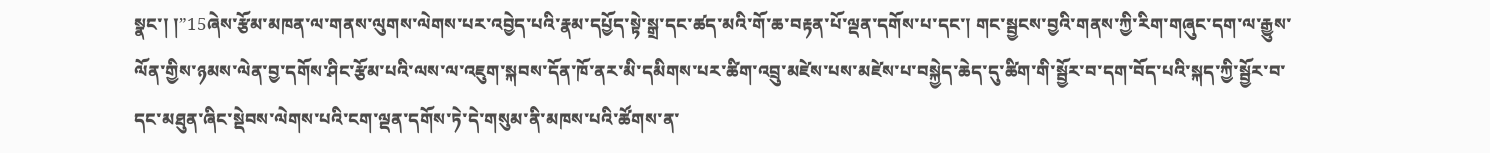སྣང་། །”15ཞེས་རྩོམ་མཁན་ལ་གནས་ལུགས་ལེགས་པར་འབྱེད་པའི་རྣམ་དཔྱོད་སྟེ་སྒྲ་དང་ཚད་མའི་གོ་ཆ་བརྟན་པོ་ལྡན་དགོས་པ་དང་། གང་སྦྱངས་བྱའི་གནས་ཀྱི་རིག་གཞུང་དག་ལ་རྒྱུས་ལོན་གྱིས་ཉམས་ལེན་བྱ་དགོས་ཤིང་རྩོམ་པའི་ལས་ལ་འཇུག་སྐབས་དོན་ཁོ་ནར་མི་དམིགས་པར་ཚིག་འབྲུ་མཛེས་པས་མཛེས་པ་བསྐྱེད་ཆེད་དུ་ཚིག་གི་སྦྱོར་བ་དག་བོད་པའི་སྐད་ཀྱི་སྦྱོར་བ་དང་མཐུན་ཞིང་སྡེབས་ལེགས་པའི་ངག་ལྡན་དགོས་ཏེ་དེ་གསུམ་ནི་མཁས་པའི་ཚོགས་ན་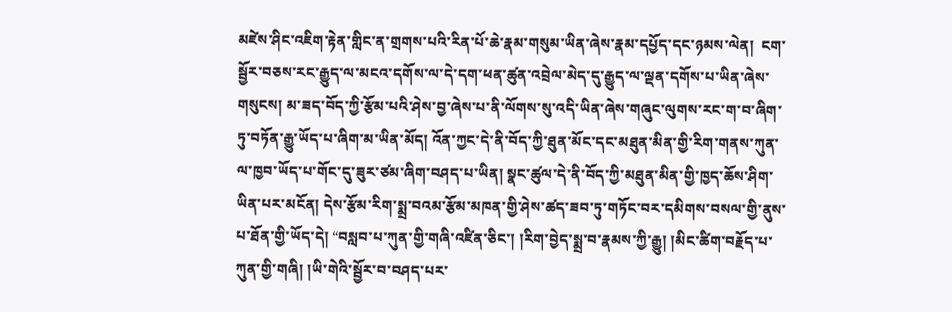མཛེས་ཤིང་འཇིག་རྟེན་གླིང་ན་གྲགས་པའི་རིན་པོ་ཆེ་རྣམ་གསུམ་ཡིན་ཞེས་རྣམ་དཔྱོད་དང་ཉམས་ལེན།  ངག་སྦྱོར་བཅས་རང་རྒྱུད་ལ་མངའ་དགོས་ལ་དེ་དག་ཕན་ཚུན་འབྲེལ་མེད་དུ་རྒྱུད་ལ་ལྡན་དགོས་པ་ཡིན་ཞེས་གསུངས། མ་ཟད་བོད་ཀྱི་རྩོམ་པའི་ཤེས་བྱ་ཞེས་པ་ནི་ལོགས་སུ་འདི་ཡིན་ཞེས་གཞུང་ལུགས་རང་ག་བ་ཞིག་ཏུ་བཏོན་རྒྱུ་ཡོད་པ་ཞིག་མ་ཡིན་མོད། འོན་ཀྱང་དེ་ནི་བོད་ཀྱི་ཐུན་མོང་དང་མཐུན་མིན་གྱི་རིག་གནས་ཀུན་ལ་ཁྱབ་ཡོད་པ་གོང་དུ་ཟུར་ཙམ་ཞིག་བཤད་པ་ཡིན། སྣང་ཚུལ་དེ་ནི་བོད་ཀྱི་མཐུན་མིན་གྱི་ཁྱད་ཆོས་ཤིག་ཡིན་པར་མངོན། དེས་རྩོམ་རིག་སྨྲ་བའམ་རྩོམ་མཁན་གྱི་ཤེས་ཚད་ཟབ་ཏུ་གཏོང་བར་དམིགས་བསལ་གྱི་ནུས་པ་ཐོན་གྱི་ཡོད་དེ། “བསླབ་པ་ཀུན་གྱི་གཞི་འཛིན་ཅིང་། །རིག་བྱེད་སྨྲ་བ་རྣམས་ཀྱི་རྒྱུ། །མིང་ཚིག་བརྗོད་པ་ཀུན་གྱི་གཞི། །ཡི་གེའི་སྦྱོར་བ་བཤད་པར་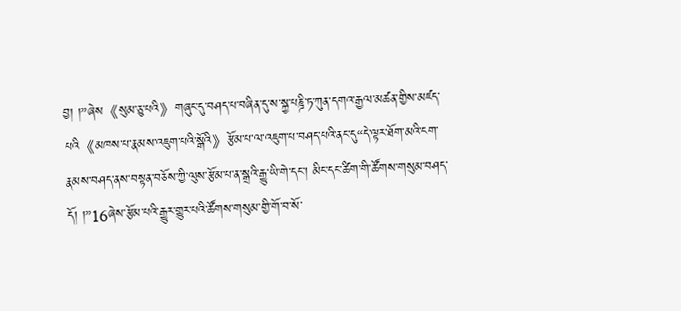བྱ། །”ཞེས《སུམ་ཅུ་པའི》གཞུང་དུ་བཤད་པ་བཞིན་དུ་ས་སྐྱ་པཎྜི་ཏ་ཀུན་དགའ་རྒྱལ་མཚན་གྱིས་མཛད་པའི《མཁས་པ་རྣམས་འཇུག་པའི་སྒོའི》རྩོམ་པ་ལ་འཇུག་པ་བཤད་པའི་ནང་དུ“དེ་ལྟར་ཐོག་མའི་ངག་རྣམས་བཤད་ནས་བསྟན་བཅོས་ཀྱི་ལུས་རྩོམ་པ་ན་སྒྲའི་རྒྱུ་ཡི་གེ་དང་། མིང་དང་ཚིག་གི་ཚོགས་གསུམ་བཤད་དོ། །”16ཞེས་རྩོམ་པའི་རྒྱུར་གྱུར་པའི་ཚོགས་གསུམ་གྱི་གོ་བ་སོ་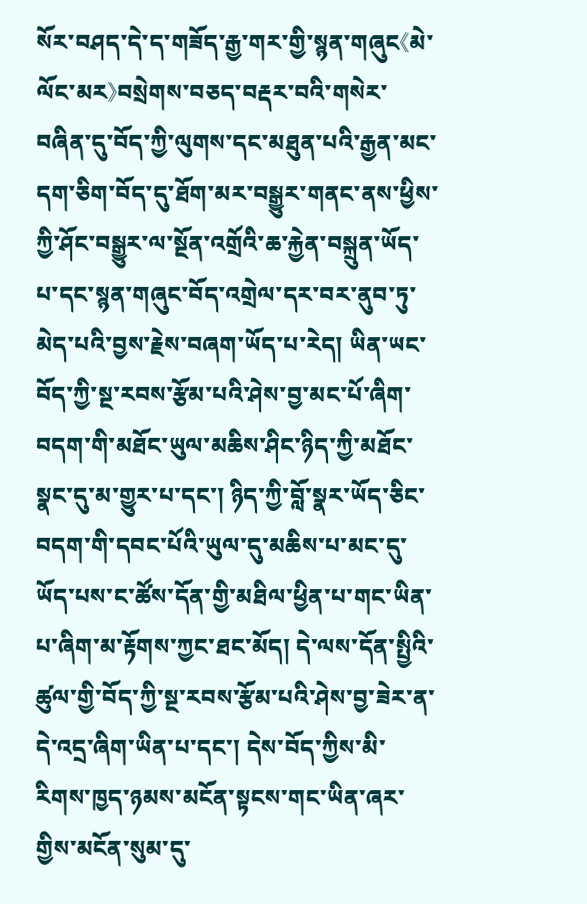སོར་བཤད་དེ་ད་གཟོད་རྒྱ་གར་གྱི་སྙན་གཞུང《མེ་ལོང་མར》བསྲེགས་བཅད་བརྡར་བའི་གསེར་བཞིན་དུ་བོད་ཀྱི་ལུགས་དང་མཐུན་པའི་རྒྱན་མང་དག་ཅིག་བོད་དུ་ཐོག་མར་བསྒྱུར་གནང་ནས་ཕྱིས་ཀྱི་ཤོང་བསྒྱུར་ལ་སྔོན་འགྲོའི་ཆ་རྐྱེན་བསྐྲུན་ཡོད་པ་དང་སྙན་གཞུང་བོད་འགྲེལ་དར་བར་ནུབ་ཏུ་མེད་པའི་བྱས་རྗེས་བཞག་ཡོད་པ་རེད། ཡིན་ཡང་བོད་ཀྱི་སྔ་རབས་རྩོམ་པའི་ཤེས་བྱ་མང་པོ་ཞིག་བདག་གི་མཐོང་ཡུལ་མཆིས་ཤིང་ཉིད་ཀྱི་མཐོང་སྣང་དུ་མ་གྱུར་པ་དང་། ཉིད་ཀྱི་བློ་སྣར་ཡོད་ཅིང་བདག་གི་དབང་པོའི་ཡུལ་དུ་མཆིས་པ་མང་དུ་ཡོད་པས་ང་ཚོས་དོན་གྱི་མཐིལ་ཕྱིན་པ་གང་ཡིན་པ་ཞིག་མ་རྟོགས་ཀྱང་ཐང་མོད། དེ་ལས་དོན་སྤྱིའི་ཚུལ་གྱི་བོད་ཀྱི་སྔ་རབས་རྩོམ་པའི་ཤེས་བྱ་ཟེར་ན་དེ་འདྲ་ཞིག་ཡིན་པ་དང་། དེས་བོད་ཀྱིས་མི་རིགས་ཁྱད་ཉམས་མངོན་སྟངས་གང་ཡིན་ཞར་གྱིས་མངོན་སུམ་དུ་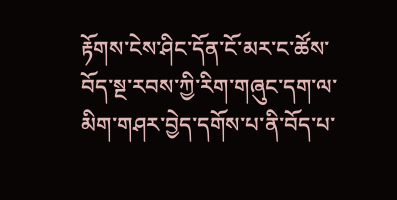རྟོགས་ངེས་ཤིང་དོན་ངོ་མར་ང་ཚོས་བོད་སྔ་རབས་ཀྱི་རིག་གཞུང་དག་ལ་མིག་གཤར་བྱེད་དགོས་པ་ནི་བོད་པ་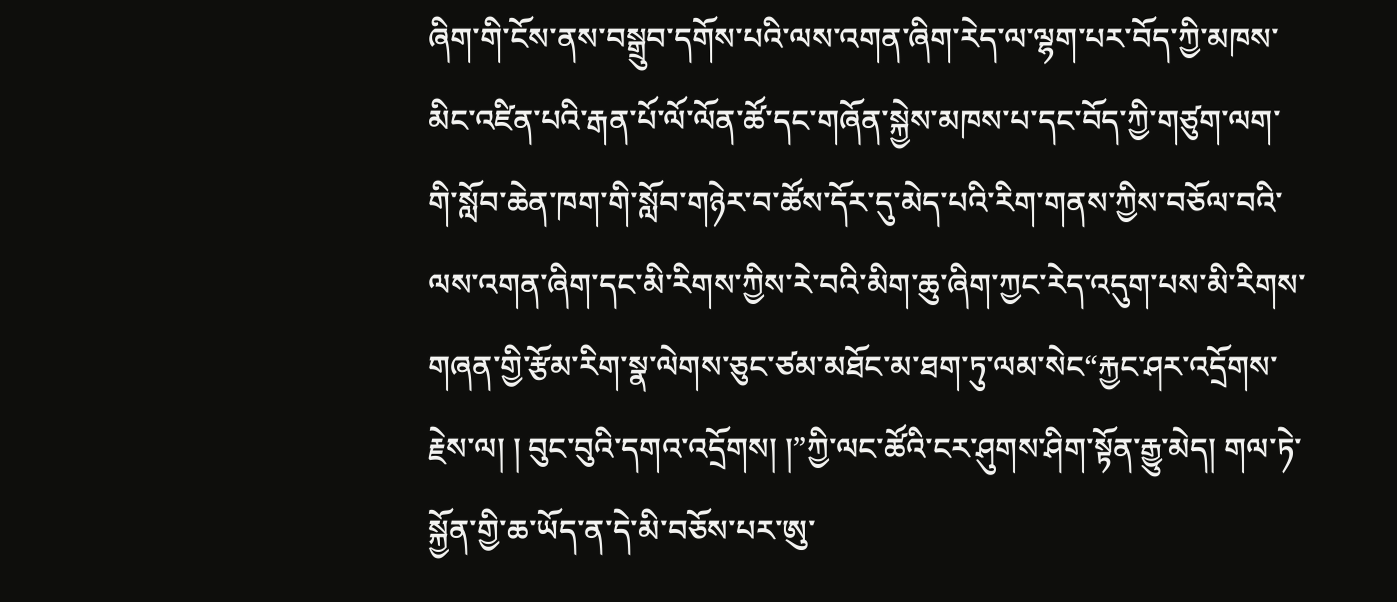ཞིག་གི་ངོས་ནས་བསྒྲུབ་དགོས་པའི་ལས་འགན་ཞིག་རེད་ལ་ལྷག་པར་བོད་ཀྱི་མཁས་མིང་འཛིན་པའི་རྒན་པོ་ལོ་ལོན་ཚོ་དང་གཞོན་སྐྱེས་མཁས་པ་དང་བོད་ཀྱི་གཙུག་ལག་གི་སློབ་ཆེན་ཁག་གི་སློབ་གཉེར་བ་ཚོས་དོར་དུ་མེད་པའི་རིག་གནས་ཀྱིས་བཅོལ་བའི་ལས་འགན་ཞིག་དང་མི་རིགས་ཀྱིས་རེ་བའི་མིག་ཆུ་ཞིག་ཀྱང་རེད་འདུག་པས་མི་རིགས་གཞན་གྱི་རྩོམ་རིག་སྣ་ལེགས་ཅུང་ཙམ་མཐོང་མ་ཐག་ཏུ་ལམ་སེང“རྐྱང་ཤར་འདྲོགས་རྗེས་ལ། ། བུང་བུའི་དགའ་འདྲོགས། །”ཀྱི་ལང་ཚོའི་ངར་ཤུགས་ཤིག་སྟོན་རྒྱུ་མེད། གལ་ཏེ་སྐྱོན་གྱི་ཆ་ཡོད་ན་དེ་མི་བཅོས་པར་ཨུ་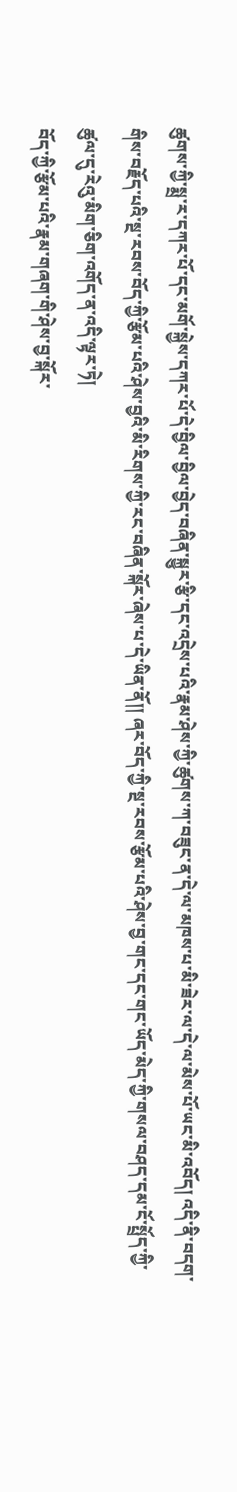ཚུགས་ཀྱི་སྨྲ་ར་དཀར་པོ་དང་མགོ་སྐྱེས་དཀར་པོ་དེ་བྱིལ་བྱིལ་བྱེད་བཞིན་སྐྱུར་རྩི་དང་འདྲེས་པའི་རྣམ་ཤེས་ཀྱི་ཚུགས་ཀ་བཟུང་ན་དེ་ལ་མཁས་པ་མི་ཟེར་ལ་དེ་ལ་མེས་པོ་ཡང་མི་འབོད། འདི་ནི་བདག་གིས་བརྗོད་པའི་སྔ་རབས་བོད་ཀྱི་རྩོམ་པའི་ཤེས་བྱའི་མི་རིགས་ཀྱི་རང་བཞིན་སྐོར་ཞེས་པ་དེ་ཡིན་ནོ།། ཞར་བོད་ཀྱི་སྔ་རབས་རྩོམ་པའི་ཤེས་བྱ་གང་དང་གང་ཡོད་མེད་ཀྱི་གསལ་བཤད་དམ་ངོ་སྤྲོད་ཀྱི་ཚུལ་དུ་རེའུ་མིག་ཅིག་འགོད་ན་འདི་ལྟར་ཏེ།
བོད་ཀྱི་རྩོམ་པའི་རྣམ་གཞག་གི་ཤེས་བྱ་སྐོར་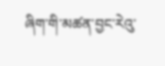ཞིག་གི་མཚན་བྱང་རེའུ་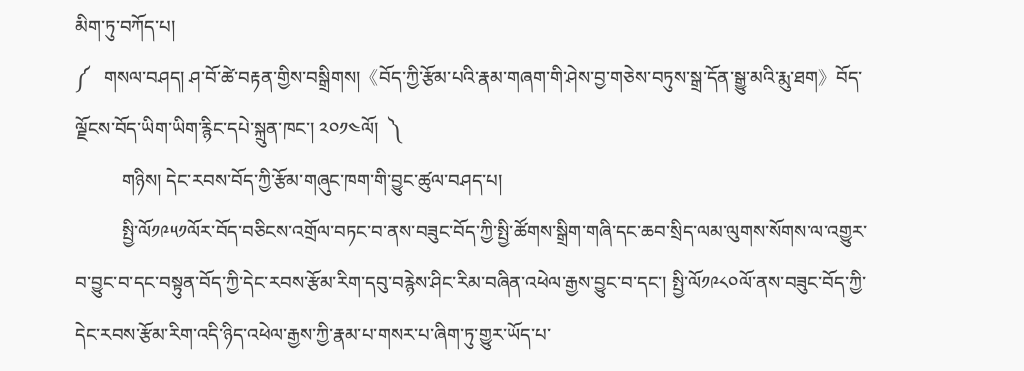མིག་ཏུ་བཀོད་པ།
༼   གསལ་བཤད། ཤ་བོ་ཚེ་བརྟན་གྱིས་བསྒྲིགས།《བོད་ཀྱི་རྩོམ་པའི་རྣམ་གཞག་གི་ཤེས་བྱ་གཅེས་བཏུས་སྒྲ་དོན་སྒྱུ་མའི་རྨུ་ཐག》བོད་ལྗོངས་བོད་ཡིག་ཡིག་རྙིང་དཔེ་སྐྲུན་ཁང་། ༢༠༡༤ལོ།  ༽
          གཉིས། དེང་རབས་བོད་ཀྱི་རྩོམ་གཞུང་ཁག་གི་བྱུང་ཚུལ་བཤད་པ།
          སྤྱི་ལོ༡༩༥༡ལོར་བོད་བཅིངས་འགྲོལ་བཏང་བ་ནས་བཟུང་བོད་ཀྱི་སྤྱི་ཚོགས་སྒྲིག་གཞི་དང་ཆབ་སྲིད་ལམ་ལུགས་སོགས་ལ་འགྱུར་བ་བྱུང་བ་དང་བསྟུན་བོད་ཀྱི་དེང་རབས་རྩོམ་རིག་དབུ་བརྙེས་ཤིང་རིམ་བཞིན་འཕེལ་རྒྱས་བྱུང་བ་དང་། སྤྱི་ལོ༡༩༨༠ལོ་ནས་བཟུང་བོད་ཀྱི་དེང་རབས་རྩོམ་རིག་འདི་ཉིད་འཕེལ་རྒྱས་ཀྱི་རྣམ་པ་གསར་པ་ཞིག་ཏུ་གྱུར་ཡོད་པ་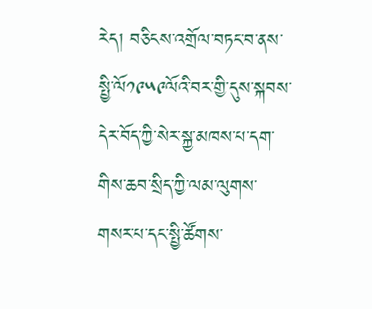རེད། བཅིངས་འགྲོལ་བཏང་བ་ནས་སྤྱི་ལོ༡༩༥༩ལོའི་བར་གྱི་དུས་སྐབས་དེར་བོད་ཀྱི་སེར་སྐྱ་མཁས་པ་དག་གིས་ཆབ་སྲིད་ཀྱི་ལམ་ལུགས་གསར་པ་དང་སྤྱི་ཚོགས་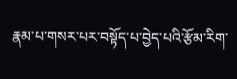རྣམ་པ་གསར་པར་བསྟོད་པ་བྱེད་པའི་རྩོམ་རིག་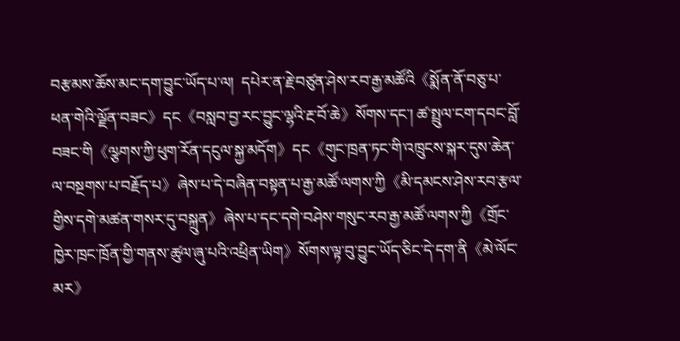བརྩམས་ཆོས་མང་དག་བྱུང་ཡོད་པ་ལ།  དཔེར་ན་རྗེ་བཙུན་ཤེས་རབ་རྒྱ་མཚོའི《སྨོན་ནོ་བཅུ་པ་ཕན་གེའི་ལྗོན་བཟང》དང《བསླབ་བྱ་རང་བྱུང་ལྷའི་རྔ་བོ་ཆེ》སོགས་དང་། ཚ་སྤྲུལ་ངག་དབང་བློ་བཟང་གི《ལྩགས་ཀྱི་ཕུག་རོན་དངུལ་སྐྱ་མདོག》དང《གུང་ཁྲན་ཏང་གི་འཁྲུངས་སྐར་དུས་ཆེན་ལ་བསྔགས་པ་བརྗོད་པ》ཞེས་པ་དེ་བཞིན་བསྟན་པ་རྒྱ་མཚོ་ལགས་ཀྱི《མི་དམངས་ཤེས་རབ་རྩལ་གྱིས་དགེ་མཚན་གསར་དུ་བསྐྲུན》ཞེས་པ་དང་དགེ་བཤེས་གསུང་རབ་རྒྱ་མཚོ་ལགས་ཀྱི《གྲོང་ཁྱེར་ཁྲང་ཁྲོན་གྱི་གནས་ཚུལ་ཞུ་པའི་འཕྲིན་ཡིག》སོགས་ལྟ་བུ་བྱུང་ཡོད་ཅིང་དེ་དག་ནི《མེ་ལོང་མར》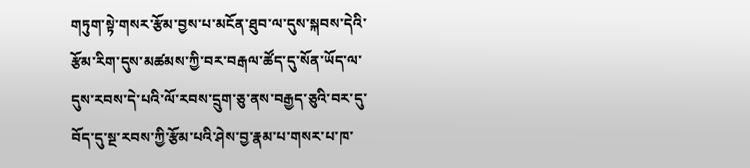གཏུག་སྟེ་གསར་རྩོམ་བྱས་པ་མངོན་ཐུབ་ལ་དུས་སྐབས་དེའི་རྩོམ་རིག་དུས་མཚམས་ཀྱི་བར་བརྒལ་ཚོད་དུ་སོན་ཡོད་ལ་དུས་རབས་དེ་པའི་ལོ་རབས་དྲུག་ཅུ་ནས་བརྒྱད་ཅུའི་བར་དུ་བོད་དུ་སྔ་རབས་ཀྱི་རྩོམ་པའི་ཤེས་བྱ་རྣམ་པ་གསར་པ་ཁ་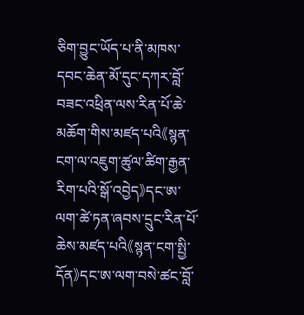ཅིག་བྱུང་ཡོད་པ་ནི་མཁས་དབང་ཆེན་མོ་དུང་དཀར་བློ་བཟང་འཕྲིན་ལས་རིན་པོ་ཆེ་མཆོག་གིས་མཛད་པའི《སྙན་ངག་ལ་འཇུག་ཚུལ་ཚིག་རྒྱན་རིག་པའི་སྒོ་འབྱེད》དང་ཨ་ལག་ཚེ་ཏན་ཞབས་དྲུང་རིན་པོ་ཆེས་མཛད་པའི《སྙན་ངག་སྤྱི་དོན》དང་ཨ་ལག་བསེ་ཚང་བློ་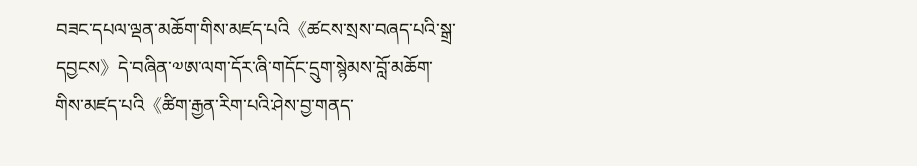བཟང་དཔལ་ལྡན་མཆོག་གིས་མཛད་པའི《ཚངས་སྲས་བཞད་པའི་སྒྲ་དབྱངས》དེ་བཞིན་༧ཨ་ལག་དོར་ཞི་གདོང་དྲུག་སྙེམས་བློ་མཆོག་གིས་མཛད་པའི《ཚིག་རྒྱན་རིག་པའི་ཤེས་བྱ་གནད་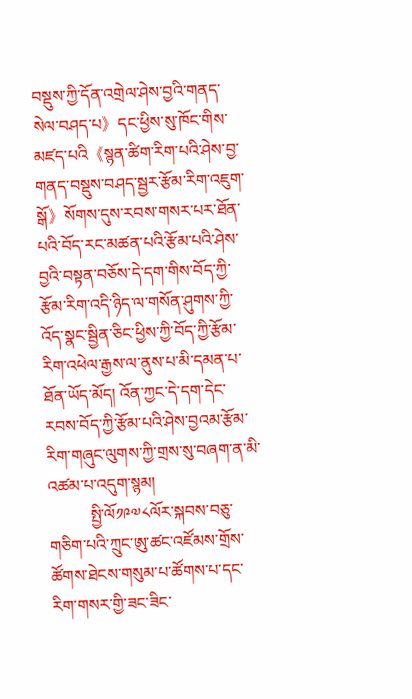བསྡུས་ཀྱི་དོན་འགྲེལ་ཤེས་བྱའི་གནད་སེལ་བཤད་པ》དང་ཕྱིས་སུ་ཁོང་གིས་མཛད་པའི《སྙན་ཚིག་རིག་པའི་ཤེས་བྱ་གནད་བསྡུས་བཤད་སྦྱར་རྩོམ་རིག་འཇུག་སྒོ》སོགས་དུས་རབས་གསར་པར་ཐོན་པའི་བོད་རང་མཚན་པའི་རྩོམ་པའི་ཤེས་བྱའི་བསྟན་བཅོས་དེ་དག་གིས་བོད་ཀྱི་རྩོམ་རིག་འདི་ཉིད་ལ་གསོན་ཤུགས་ཀྱི་འོད་སྣང་སྦྱིན་ཅིང་ཕྱིས་ཀྱི་བོད་ཀྱི་རྩོམ་རིག་འཕེལ་རྒྱས་ལ་ནུས་པ་མི་དམན་པ་ཐོན་ཡོད་མོད། འོན་ཀྱང་དེ་དག་དེང་རབས་བོད་ཀྱི་རྩོམ་པའི་ཤེས་བྱའམ་རྩོམ་རིག་གཞུང་ལུགས་ཀྱི་གྲས་སུ་བཞག་ན་མི་འཚམ་པ་འདུག་སྙམ།
          སྤྱི་ལོ༡༩༧༨ལོར་སྐབས་བཅུ་གཅིག་པའི་ཀྲུང་ཨུ་ཚང་འཛོམས་གྲོས་ཚོགས་ཐེངས་གསུམ་པ་ཚོགས་པ་དང་རིག་གསར་གྱི་ཟང་ཟིང་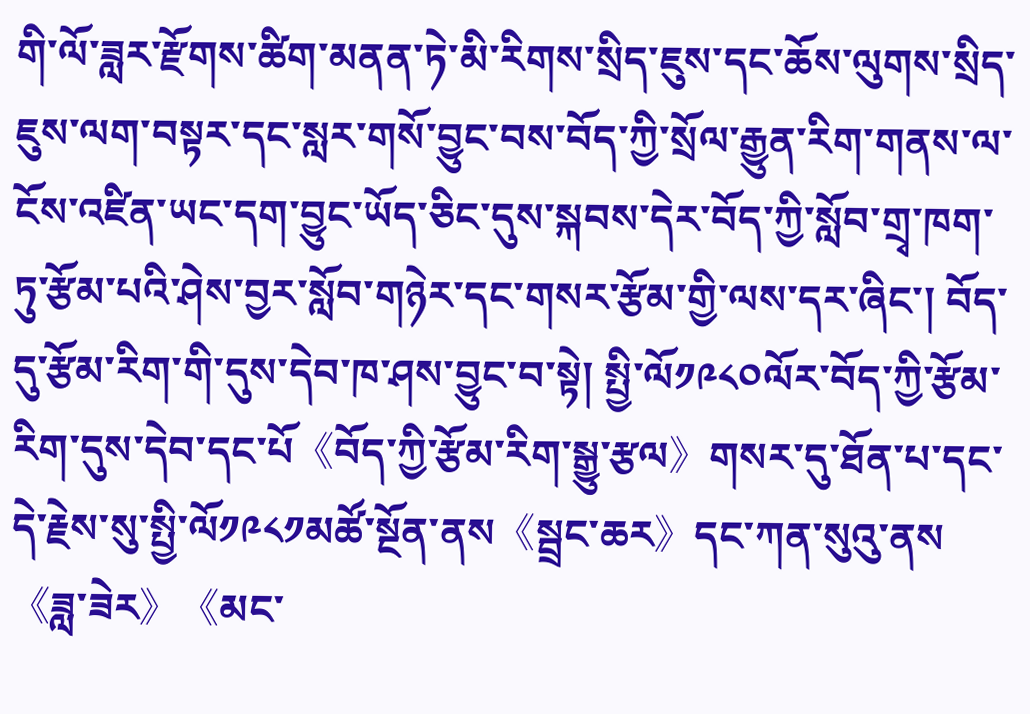གི་ལོ་ཟླར་རྫོགས་ཚིག་མནན་ཏེ་མི་རིགས་སྲིད་ཇུས་དང་ཆོས་ལུགས་སྲིད་ཇུས་ལག་བསྟར་དང་སླར་གསོ་བྱུང་བས་བོད་ཀྱི་སྲོལ་རྒྱུན་རིག་གནས་ལ་ངོས་འཛིན་ཡང་དག་བྱུང་ཡོད་ཅིང་དུས་སྐབས་དེར་བོད་ཀྱི་སློབ་གྲྭ་ཁག་ཏུ་རྩོམ་པའི་ཤེས་བྱར་སློབ་གཉེར་དང་གསར་རྩོམ་གྱི་ལས་དར་ཞིང་། བོད་དུ་རྩོམ་རིག་གི་དུས་དེབ་ཁ་ཤས་བྱུང་བ་སྟེ། སྤྱི་ལོ༡༩༨༠ལོར་བོད་ཀྱི་རྩོམ་རིག་དུས་དེབ་དང་པོ《བོད་ཀྱི་རྩོམ་རིག་སྒྱུ་རྩལ》གསར་དུ་ཐོན་པ་དང་དེ་རྗེས་སུ་སྤྱི་ལོ༡༩༨༡མཚོ་སྔོན་ནས《སྦྲང་ཆར》དང་ཀན་སུའུ་ནས《ཟླ་ཟེར》《མང་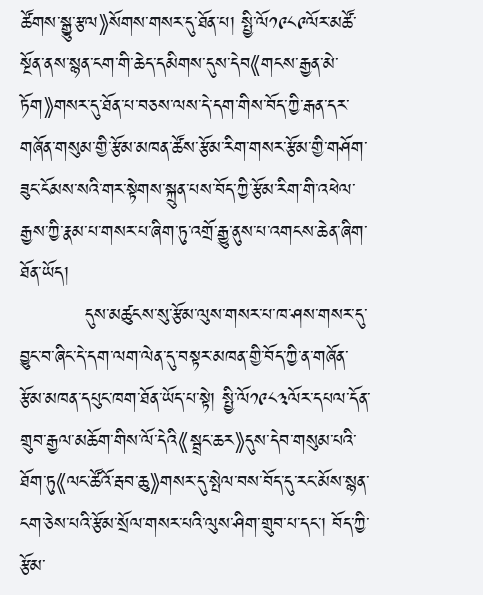ཚོགས་སྒྱུ་རྩལ》སོགས་གསར་དུ་ཐོན་པ། སྤྱི་ལོ༡༩༨༩ལོར་མཚོ་སྔོན་ནས་སྙན་ངག་གི་ཆེད་དམིགས་དུས་དེབ《གངས་རྒྱན་མེ་ཏོག》གསར་དུ་ཐོན་པ་བཅས་ལས་དེ་དག་གིས་བོད་ཀྱི་རྒན་དར་གཞོན་གསུམ་གྱི་རྩོམ་མཁན་ཚོས་རྩོམ་རིག་གསར་རྩོམ་གྱི་གཤོག་ཟུང་ངོམས་སའི་གར་སྟེགས་སྐྲུན་པས་བོད་ཀྱི་རྩོམ་རིག་གི་འཕེལ་རྒྱས་ཀྱི་རྣམ་པ་གསར་པ་ཞིག་ཏུ་འགྲོ་རྒྱུ་ནུས་པ་འགངས་ཆེན་ཞིག་ཐོན་ཡོད།
          དུས་མཚུངས་སུ་རྩོམ་ལུས་གསར་པ་ཁ་ཤས་གསར་དུ་བྱུང་བ་ཞིང་དེ་དག་ལག་ལེན་དུ་བསྟར་མཁན་གྱི་བོད་ཀྱི་ན་གཞོན་རྩོམ་མཁན་དཔུང་ཁག་ཐོན་ཡོད་པ་སྟེ། སྤྱི་ལོ༡༩༨༣ལོར་དཔལ་དོན་གྲུབ་རྒྱལ་མཆོག་གིས་ལོ་དེའི《སྦྲང་ཆར》དུས་དེབ་གསུམ་པའི་ཐོག་ཏུ《ལང་ཚོའོ་རྦབ་ཆུ》གསར་དུ་སྤེལ་བས་བོད་དུ་རང་མོས་སྙན་ངག་ཅེས་པའི་རྩོམ་སྲོལ་གསར་པའི་ལུས་ཤིག་གྲུབ་པ་དང་། བོད་ཀྱི་རྩོམ་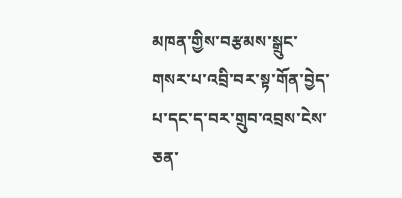མཁན་གྱིས་བརྩམས་སྒྲུང་གསར་པ་འབྲི་བར་སྟ་གོན་བྱེད་པ་དང་ད་བར་གྲུབ་འབྲས་ངེས་ཅན་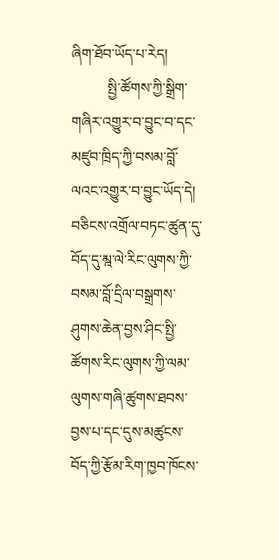ཞིག་ཐོབ་ཡོད་པ་རེད།
          སྤྱི་ཚོགས་ཀྱི་སྒྲིག་གཞིར་འགྱུར་བ་བྱུང་བ་དང་མཛུབ་ཁྲིད་ཀྱི་བསམ་བློ་ལའང་འགྱུར་བ་བྱུང་ཡོད་དེ། བཅིངས་འགྲོལ་བཏང་ཚུན་དུ་བོད་དུ་མྰ་ལེ་རིང་ལུགས་ཀྱི་བསམ་བློ་དྲིལ་བསྒྲགས་ཤུགས་ཆེན་བྱས་ཤིང་སྤྱི་ཚོགས་རིང་ལུགས་ཀྱི་ལམ་ལུགས་གཞི་ཚུགས་ཐབས་བྱས་པ་དང་དུས་མཚུངས་བོད་ཀྱི་རྩོམ་རིག་ཁྱབ་ཁོངས་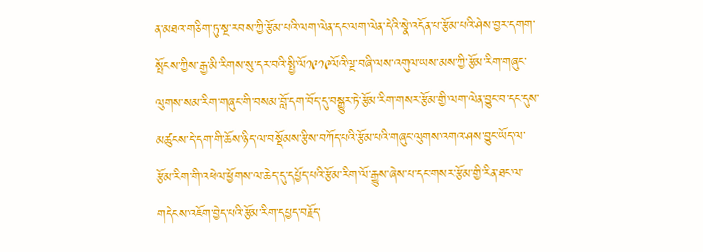ན་མཐའ་གཅིག་ཏུ་སྔ་རབས་ཀྱི་རྩོམ་པའི་ལག་ལེན་དང་ལག་ལེན་དེའི་སྣེ་འདོན་པ་རྩོམ་པའི་ཤེས་བྱར་དགག་སྤོངས་ཀྱིས་རྒྱ་མི་རིགས་སུ་དར་བའི་སྤྱི་ལོ༡༩༡༩ལོའི་ལྔ་བཞི་ལས་འགུལ་ཡས་མས་ཀྱི་རྩོམ་རིག་གཞུང་ལུགས་སམ་རིག་གཞུང་གི་བསམ་བློ་དག་བོད་དུ་བསྒྱུར་ཏེ་རྩོམ་རིག་གསར་རྩོམ་གྱི་ལག་ལེན་བྱུང་བ་དང་དུས་མཚུངས་དེ་དག་གི་ཆོས་ཉིད་ལ་བསྡོམས་རྩིས་བཀོད་པའི་རྩོམ་པའི་གཞུང་ལུགས་འགའ་ཤས་བྱུང་ཡོད་ལ་རྩོམ་རིག་གི་འཕེལ་ཕྱོགས་ལ་ཆེད་དུ་དཔྱོད་པའི་རྩོམ་རིག་ལོ་རྒྱུས་ཞེས་པ་དང་གསར་རྩོམ་གྱི་རིན་ཐང་ལ་གདེངས་འཇོག་བྱེད་པའི་རྩོམ་རིག་དཔྱད་བརྗོད་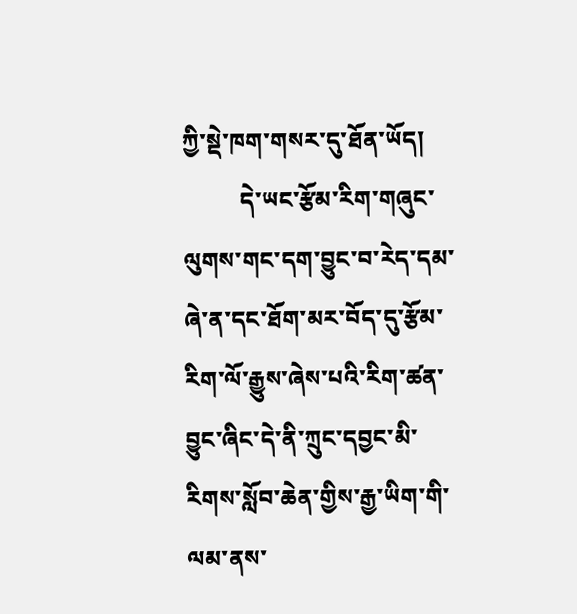ཀྱི་སྡེ་ཁག་གསར་དུ་ཐོན་ཡོད།
          དེ་ཡང་རྩོམ་རིག་གཞུང་ལུགས་གང་དག་བྱུང་བ་རེད་དམ་ཞེ་ན་དང་ཐོག་མར་བོད་དུ་རྩོམ་རིག་ལོ་རྒྱུས་ཞེས་པའི་རིག་ཚན་བྱུང་ཞིང་དེ་ནི་ཀྲུང་དབྱང་མི་རིགས་སློབ་ཆེན་གྱིས་རྒྱ་ཡིག་གི་ལམ་ནས་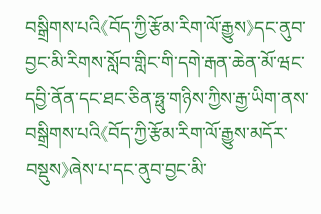བསྒྲིགས་པའི《བོད་ཀྱི་རྩོམ་རིག་ལོ་རྒྱུས》དང་ནུབ་བྱང་མི་རིགས་སློབ་གླིང་གི་དགེ་རྒན་ཆེན་མོ་ཝང་དབྱི་ནོན་དང་ཐང་ཅིན་ཧྥུ་གཉིས་ཀྱིས་རྒྱ་ཡིག་ནས་བསྒྲིགས་པའི《བོད་ཀྱི་རྩོམ་རིག་ལོ་རྒྱུས་མདོར་བསྡུས》ཞེས་པ་དང་ནུབ་བྱང་མི་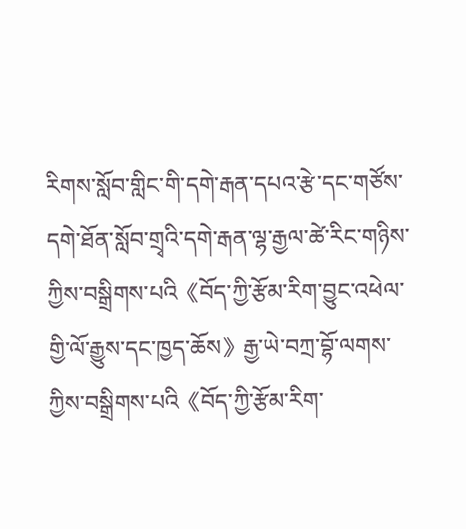རིགས་སློབ་གླིང་གི་དགེ་རྒན་དཔའ་རྩེ་དང་གཙོས་དགེ་ཐོན་སློབ་གྲྭའི་དགེ་རྒན་ལྷ་རྒྱལ་ཚེ་རིང་གཉིས་ཀྱིས་བསྒྲིགས་པའི《བོད་ཀྱི་རྩོམ་རིག་བྱུང་འཕེལ་གྱི་ལོ་རྒྱུས་དང་ཁྱད་ཆོས》རྒྱ་ཡེ་བཀྲ་བྷོ་ལགས་ཀྱིས་བསྒྲིགས་པའི《བོད་ཀྱི་རྩོམ་རིག་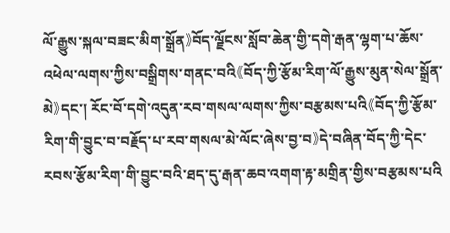ལོ་རྒྱུས་སྐལ་བཟང་མིག་སྒྲོན》བོད་ལྗོངས་སློབ་ཆེན་གྱི་དགེ་རྒན་ལྷག་པ་ཆོས་འཕེལ་ལགས་ཀྱིས་བསྒྲིགས་གནང་བའི《བོད་ཀྱི་རྩོམ་རིག་ལོ་རྒྱུས་མུན་སེལ་སྒྲོན་མེ》དང་། རོང་བོ་དགེ་འདུན་རབ་གསལ་ལགས་ཀྱིས་བརྩམས་པའི《བོད་ཀྱི་རྩོམ་རིག་གི་བྱུང་བ་བརྗོད་པ་རབ་གསལ་མེ་ལོང་ཞེས་བྱ་བ》དེ་བཞིན་བོད་ཀྱི་དེང་རབས་རྩོམ་རིག་གི་བྱུང་བའི་ཐད་དུ་རྒན་ཆབ་འགག་རྟ་མགྲིན་གྱིས་བརྩམས་པའི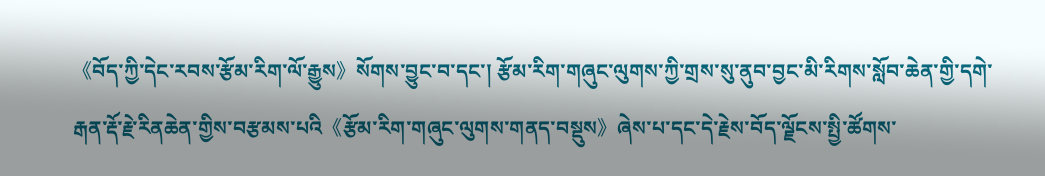《བོད་ཀྱི་དེང་རབས་རྩོམ་རིག་ལོ་རྒྱུས》སོགས་བྱུང་བ་དང་། རྩོམ་རིག་གཞུང་ལུགས་ཀྱི་གྲས་སུ་ནུབ་བྱང་མི་རིགས་སློབ་ཆེན་གྱི་དགེ་རྒན་རྡོ་རྗེ་རིནཆེན་གྱིས་བརྩམས་པའི《རྩོམ་རིག་གཞུང་ལུགས་གནད་བསྡུས》ཞེས་པ་དང་དེ་རྗེས་བོད་ལྗོངས་སྤྱི་ཚོགས་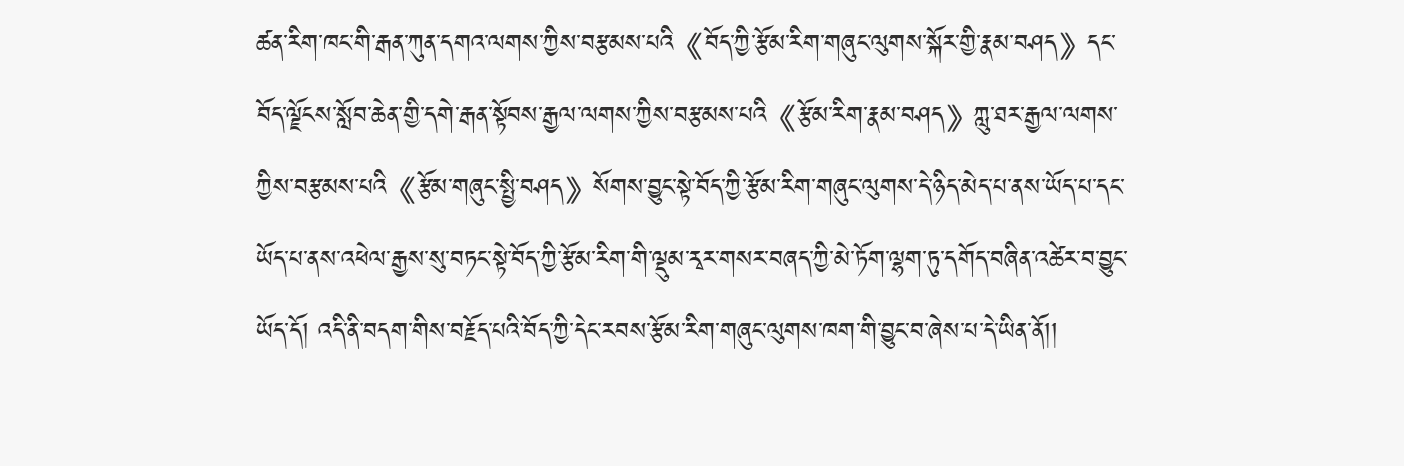ཚན་རིག་ཁང་གི་རྒན་ཀུན་དགའ་ལགས་ཀྱིས་བརྩམས་པའི《བོད་ཀྱི་རྩོམ་རིག་གཞུང་ལུགས་སྐོར་གྱི་རྣམ་བཤད》དང་བོད་ལྗོངས་སློབ་ཆེན་གྱི་དགེ་རྒན་སྟོབས་རྒྱལ་ལགས་ཀྱིས་བརྩམས་པའི《རྩོམ་རིག་རྣམ་བཤད》ཀླུ་ཐར་རྒྱལ་ལགས་ཀྱིས་བརྩམས་པའི《རྩོམ་གཞུང་སྤྱི་བཤད》སོགས་བྱུང་སྟེ་བོད་ཀྱི་རྩོམ་རིག་གཞུང་ལུགས་དེ་ཉིད་མེད་པ་ནས་ཡོད་པ་དང་ཡོད་པ་ནས་འཕེལ་རྒྱས་སུ་བཏང་སྟེ་བོད་ཀྱི་རྩོམ་རིག་གི་ལྡུམ་རྭར་གསར་བཞད་ཀྱི་མེ་ཏོག་ལྷག་ཏུ་དགོད་བཞིན་འཚེར་བ་བྱུང་ཡོད་དོ། འདི་ནི་བདག་གིས་བརྗོད་པའི་བོད་ཀྱི་དེང་རབས་རྩོམ་རིག་གཞུང་ལུགས་ཁག་གི་བྱུང་བ་ཞེས་པ་དེ་ཡིན་ནོ།།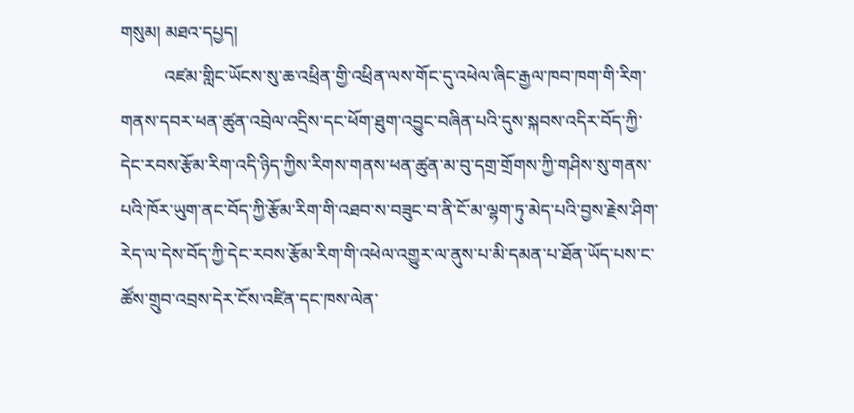གསུམ། མཐའ་དཔྱད།
          འཛམ་གླིང་ཡོངས་སུ་ཆ་འཕྲིན་གྱི་འཕྲིན་ལས་གོང་དུ་འཕེལ་ཞིང་རྒྱལ་ཁབ་ཁག་གི་རིག་གནས་དབར་ཕན་ཚུན་འབྲེལ་འདྲིས་དང་ཕོག་ཐུག་འབྱུང་བཞིན་པའི་དུས་སྐབས་འདིར་བོད་ཀྱི་དེང་རབས་རྩོམ་རིག་འདི་ཉིད་ཀྱིས་རིགས་གནས་ཕན་ཚུན་མ་བུ་དགྲ་གྲོགས་ཀྱི་གཤིས་སུ་གནས་པའི་ཁོར་ཡུག་ནང་བོད་ཀྱི་རྩོམ་རིག་གི་འཐབ་ས་བཟུང་བ་ནི་ངོ་མ་ལྷག་ཏུ་མེད་པའི་བྱས་རྗེས་ཤིག་རེད་ལ་དེས་བོད་ཀྱི་དེང་རབས་རྩོམ་རིག་གི་འཕེལ་འགྱུར་ལ་ནུས་པ་མི་དམན་པ་ཐོན་ཡོད་པས་ང་ཚོས་གྲུབ་འབྲས་དེར་ངོས་འཛིན་དང་ཁས་ལེན་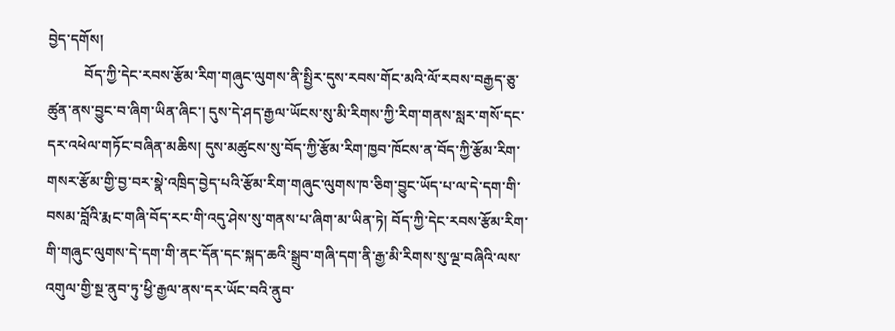བྱེད་དགོས།
          བོད་ཀྱི་དེང་རབས་རྩོམ་རིག་གཞུང་ལུགས་ནི་སྤྱིར་དུས་རབས་གོང་མའི་ལོ་རབས་བརྒྱད་ཅུ་ཚུན་ནས་བྱུང་བ་ཞིག་ཡིན་ཞིང་། དུས་དེ་ཤད་རྒྱལ་ཡོངས་སུ་མི་རིགས་ཀྱི་རིག་གནས་སླར་གསོ་དང་དར་འཕེལ་གཏོང་བཞིན་མཆིས། དུས་མཚུངས་སུ་བོད་ཀྱི་རྩོམ་རིག་ཁྱབ་ཁོངས་ན་བོད་ཀྱི་རྩོམ་རིག་གསར་རྩོམ་གྱི་བྱ་བར་སྣེ་འཁྲིད་བྱེད་པའི་རྩོམ་རིག་གཞུང་ལུགས་ཁ་ཅིག་བྱུང་ཡོད་པ་ལ་དེ་དག་གི་བསམ་བློའི་རྨང་གཞི་བོད་རང་གི་འདུ་ཤེས་སུ་གནས་པ་ཞིག་མ་ཡིན་ཏེ། བོད་ཀྱི་དེང་རབས་རྩོམ་རིག་གི་གཞུང་ལུགས་དེ་དག་གི་ནང་དོན་དང་སྐད་ཆའི་སྒྲུབ་གཞི་དག་ནི་རྒྱ་མི་རིགས་སུ་ལྔ་བཞིའི་ལས་འགུལ་གྱི་སྔ་ནུབ་ཏུ་ཕྱི་རྒྱལ་ནས་དར་ཡོང་བའི་ནུབ་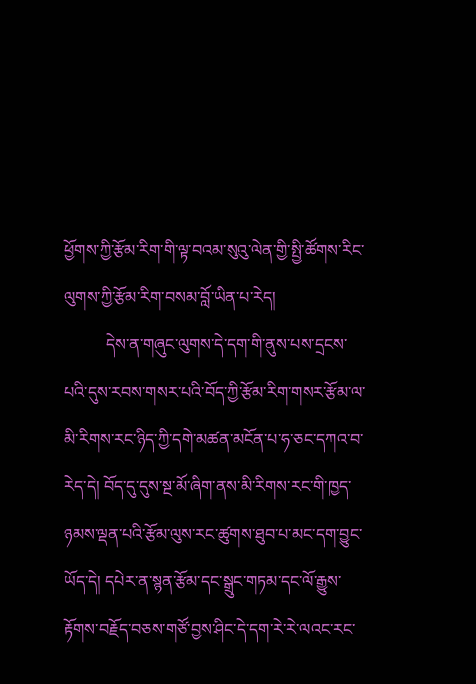ཕྱོགས་ཀྱི་རྩོམ་རིག་གི་ལྟ་བའམ་སུའུ་ལེན་གྱི་སྤྱི་ཚོགས་རིང་ལུགས་ཀྱི་རྩོམ་རིག་བསམ་བློ་ཡིན་པ་རེད།
          དེས་ན་གཞུང་ལུགས་དེ་དག་གི་ནུས་པས་དྲངས་པའི་དུས་རབས་གསར་པའི་བོད་ཀྱི་རྩོམ་རིག་གསར་རྩོམ་ལ་མི་རིགས་རང་ཉིད་ཀྱི་དགེ་མཚན་མངོན་པ་ཧ་ཅང་དཀའ་བ་རེད་དེ། བོད་དུ་དུས་སྔ་མོ་ཞིག་ནས་མི་རིགས་རང་གི་ཁྱད་ཉམས་ལྡན་པའི་རྩོམ་ལུས་རང་ཚུགས་ཐུབ་པ་མང་དག་བྱུང་ཡོད་དེ། དཔེར་ན་སྙན་རྩོམ་དང་སྒྲུང་གཏམ་དང་ལོ་རྒྱུས་རྟོགས་བརྗོད་བཅས་གཙོ་བྱས་ཤིང་དེ་དག་རེ་རེ་ལའང་རང་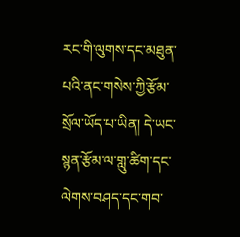རང་གི་ལུགས་དང་མཐུན་པའི་ནང་གསེས་ཀྱི་རྩོམ་སྲོལ་ཡོད་པ་ཡིན། དེ་ཡང་སྙན་རྩོམ་ལ་གླུ་ཚིག་དང་ལེགས་བཤད་དང་གབ་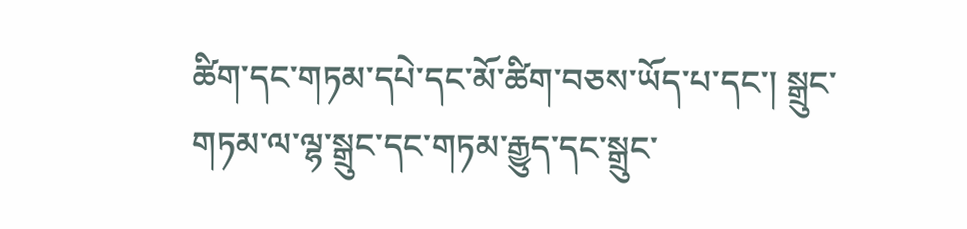ཚིག་དང་གཏམ་དཔེ་དང་མོ་ཚིག་བཅས་ཡོད་པ་དང་། སྒྲུང་གཏམ་ལ་ལྷ་སྒྲུང་དང་གཏམ་རྒྱུད་དང་སྒྲུང་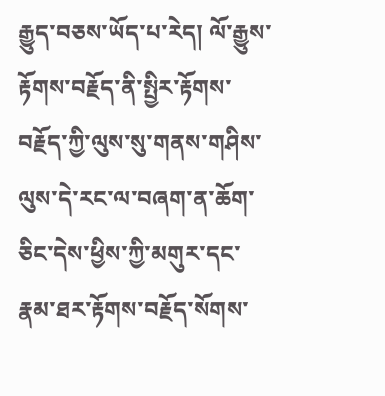རྒྱུད་བཅས་ཡོད་པ་རེད། ལོ་རྒྱུས་རྟོགས་བརྗོད་ནི་སྤྱིར་རྟོགས་བརྗོད་ཀྱི་ལུས་སུ་གནས་གཤིས་ལུས་དེ་རང་ལ་བཞག་ན་ཆོག་ཅིང་དེས་ཕྱིས་ཀྱི་མགུར་དང་རྣམ་ཐར་རྟོགས་བརྗོད་སོགས་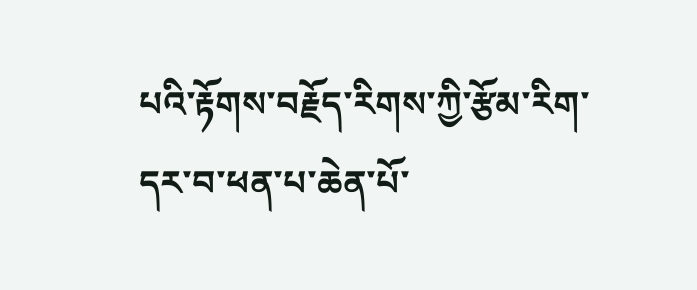པའི་རྟོགས་བརྗོད་རིགས་ཀྱི་རྩོམ་རིག་དར་བ་ཕན་པ་ཆེན་པོ་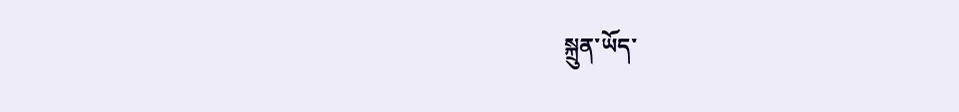སྐྲུན་ཡོད་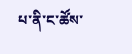པ་ནི་ང་ཚོས་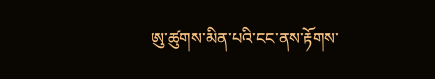ཨུ་ཚུགས་མིན་པའི་ངང་ནས་རྟོགས་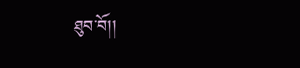ཐུབ་བོ།།